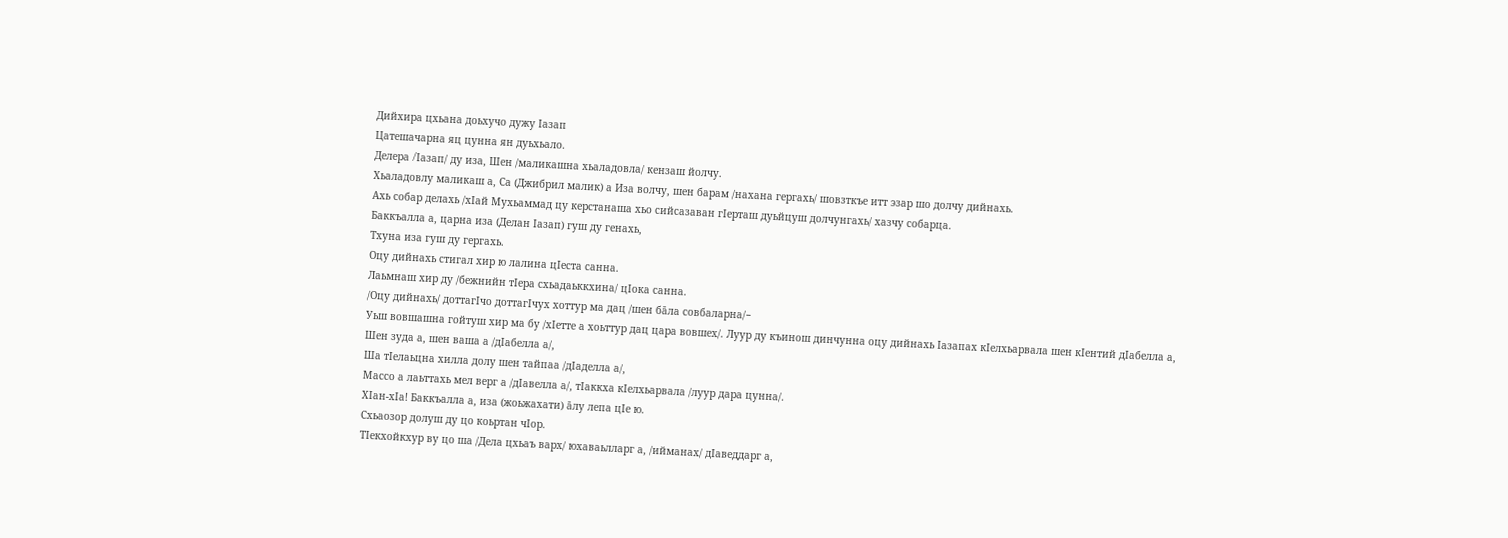Дийхира цхьана доьхучо дужу Iазап
Цатешачарна яц цунна ян дуьхьало.
Делера /Iазап/ ду иза‚ Шен /маликашна хьаладовла/ кензаш йолчу.
Хьаладовлу маликаш а‚ Са (Джибрил малик) а Иза волчу‚ шен барам /нахана гергахь/ шовзткъе итт эзар шо долчу дийнахь.
Ахь собар делахь /хIай Мухьаммад цу керстанаша хьо сийсазаван гIерташ дуьйцуш долчунгахь/ хазчу собарца.
Баккъалла а, царна иза (Делан Iазап) гуш ду генахь‚
Тхуна иза гуш ду гергахь.
Оцу дийнахь стигал хир ю лалина цIеста санна.
Лаьмнаш хир ду /бежнийн тIера схьадаьккхина/ цIока санна.
/Оцу дийнахь/ доттагIчо доттагIчух хоттур ма дац /шен бāла совбаларна/−
Уьш вовшашна гойтуш хир ма бу /хIетте а хоьттур дац цара вовшех/. Луур ду къинош динчунна оцу дийнахь Iазапах кIелхьарвала шен кIентий дIабелла а‚
Шен зуда а‚ шен ваша а /дIабелла а/‚
Ша тIелаьцна хилла долу шен тайпаа /дIаделла а/‚
Массо а лаьттахь мел верг а /дIавелла а/, тIаккха кIелхьарвала /луур дара цунна/.
ХIан-хIа! Баккъалла а, иза (жоьжахати) āлу лепа цIе ю.
Схьаозор долуш ду цо коьртан чIор.
ТIекхойкхур ву цо ша /Дела цхьаъ варх/ юхаваьлларг а‚ /ийманах/ дIаведдарг а,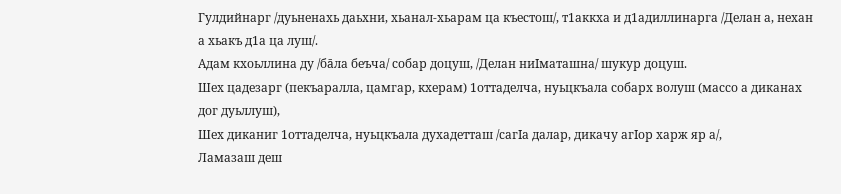Гулдийнарг /дуьненахь даьхни, хьанал-хьарам ца къестош/, т1аккха и д1адиллинарга /Делан а, нехан а хьакъ д1а ца луш/.
Адам кхоьллина ду /бāла беъча/ собар доцуш, /Делан ниIматашна/ шукур доцуш.
Шех цадезарг (пекъаралла, цамгар, кхерам) 1оттаделча, нуьцкъала собарх волуш (массо а диканах дог дуьллуш),
Шех диканиг 1оттаделча, нуьцкъала духадетташ /сагIа далар‚ дикачу агIор харж яр а/,
Ламазаш деш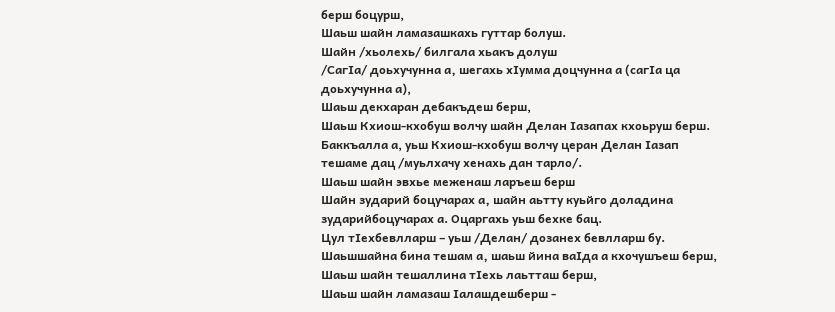берш боцурш,
Шаьш шайн ламазашкахь гуттар болуш.
Шайн /хьолехь/ билгала хьакъ долуш
/СагIа/ доьхучунна а‚ шегахь хIумма доцчунна а (сагIа ца доьхучунна а),
Шаьш декхаран дебакъдеш берш,
Шаьш Кхиош-кхобуш волчу шайн Делан Iазапах кхоьруш берш.
Баккъалла а, уьш Кхиош-кхобуш волчу церан Делан Iазап тешаме дац /муьлхачу хенахь дан тарло/.
Шаьш шайн эвхье меженаш ларъеш берш
Шайн зударий боцучарах а‚ шайн аьтту куьйго доладина зударийбоцучарах а. Оцаргахь уьш бехке бац.
Цул тIехбевлларш – уьш /Делан/ дозанех бевлларш бу.
Шаьшшайна бина тешам а‚ шаьш йина ваIда а кхочушъеш берш,
Шаьш шайн тешаллина тIехь лаьтташ берш,
Шаьш шайн ламазаш Iалашдешберш -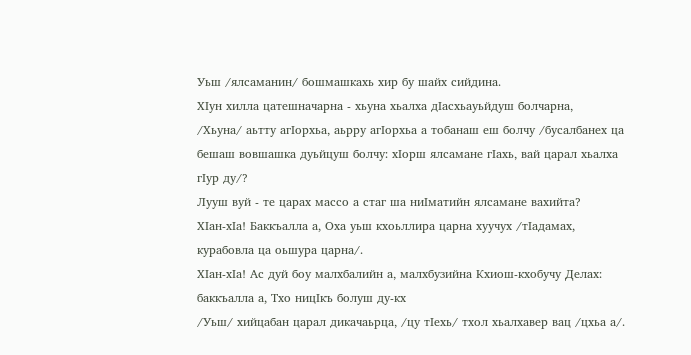Уьш /ялсаманин/ бошмашкахь хир бу шайх сийдина.
ХIун хилла цатешначарна - хьуна хьалха дIасхьауьйдуш болчарна‚
/Хьуна/ аьтту агIорхьа‚ аьрру агIорхьа а тобанаш еш болчу /бусалбанех ца бешаш вовшашка дуьйцуш болчу: хIорш ялсамане гIахь‚ вай царал хьалха гIур ду/?
Лууш вуй - те царах массо а стаг ша ниIматийн ялсамане вахийта?
ХIан-хIа! Баккъалла а, Оха уьш кхоьллира царна хуучух /тIадамах, курабовла ца оьшура царна/.
ХIан-хIа! Ас дуй боу малхбалийн а‚ малхбузийна Кхиош-кхобучу Делах: баккъалла а, Тхо ницIкъ болуш ду-кх
/Уьш/ хийцабан царал дикачаьрца‚ /цу тIехь/ тхол хьалхавер вац /цхьа а/.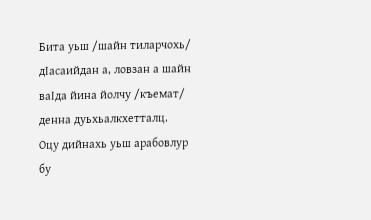Бита уьш /шайн тиларчохь/ дIасаийдан а‚ ловзан а шайн ваIда йина йолчу /къемат/ денна дуьхьалкхетталц.
Оцу дийнахь уьш арабовлур бу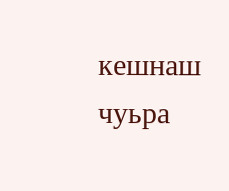кешнаш чуьра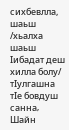сихбевлла, шаьш /хьалха шаьш Iибадат деш хилла болу/ тIулгашна тIе бовдуш санна‚
Шайн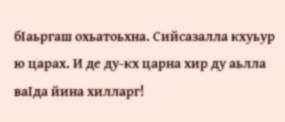бIаьргаш охьатоьхна. Сийсазалла кхуьур ю царах. И де ду-кх царна хир ду аьлла ваIда йина хилларг!